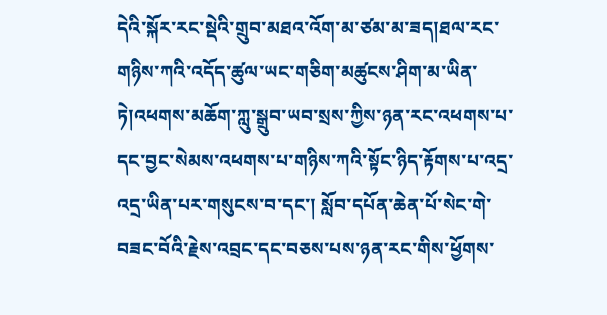དེའི་སྐོར་རང་སྡེའི་གྲུབ་མཐའ་འོག་མ་ཙམ་མ་ཟད།ཐལ་རང་གཉིས་ཀའི་འདོད་ཚུལ་ཡང་གཅིག་མཚུངས་ཤིག་མ་ཡིན་ཏེ།འཕགས་མཆོག་ཀླུ་སྒྲུབ་ཡབ་སྲས་ཀྱིས་ཉན་རང་འཕགས་པ་དང་བྱང་སེམས་འཕགས་པ་གཉིས་ཀའི་སྟོང་ཉིད་རྟོགས་པ་འདྲ་འདྲ་ཡིན་པར་གསུངས་བ་དང་། སློབ་དཔོན་ཆེན་པོ་སེང་གེ་བཟང་བོའི་རྗེས་འབྲང་དང་བཅས་པས་ཉན་རང་གིས་ཕྱོགས་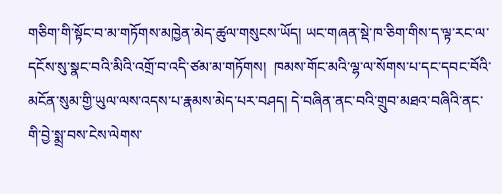གཅིག་གི་སྟོང་བ་མ་གཏོགས་མཁྱེན་མེད་ཚུལ་གསུངས་ཡོད། ཡང་གཞན་སྡེ་ཁ་ཅིག་གིས་ད་ལྟ་རང་ལ་དངོས་སུ་སྣང་བའི་མིའི་འགྲོ་བ་འདི་ཙམ་མ་གཏོགས།  ཁམས་གོང་མའི་ལྷ་ལ་སོགས་པ་དང་དབང་བོའི་མངོན་སུམ་གྱི་ཡུལ་ལས་འདས་པ་རྣམས་མེད་པར་བཤད། དེ་བཞིན་ནང་བའི་གྲུབ་མཐའ་བཞིའི་ནང་གི་བྱེ་སྨྲ་བས་ངེས་ལེགས་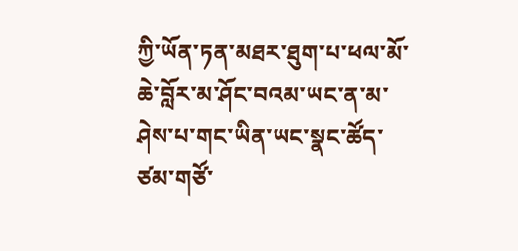ཀྱི་ཡོན་ཏན་མཐར་ཐུག་པ་ཕལ་མོ་ཆེ་བློར་མ་ཤོང་བའམ་ཡང་ན་མ་ཤེས་པ་གང་ཡིན་ཡང་སྣང་ཚོད་ཙམ་གཙོ་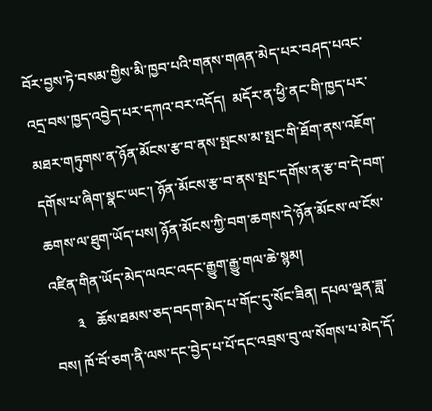བོར་བྱས་ཏེ་བསམ་གྱིས་མི་ཁྱབ་པའི་གནས་གཞན་མེད་པར་བཤད་པའང་འདྲ་བས་ཁྱད་འབྱེད་པར་དཀའ་བར་འདོད།  མདོར་ན་ཕྱི་ནང་གི་ཁྱད་པར་མཐར་གཏུགས་ན་ཉོན་མོངས་རྩ་བ་ནས་སྤངས་མ་སྤང་གི་ཐོག་ནས་འཇོག་དགོས་པ་ཞིག་སྣང་ཡང་། ཉོན་མོངས་རྩ་བ་ནས་སྤང་དགོས་ན་རྩ་བ་དེ་བག་ཆགས་ལ་ཐུག་ཡོད་པས། ཉོན་མོངས་ཀྱི་བག་ཆགས་དེ་ཉོན་མོངས་ལ་ངོས་འཛིན་གིན་ཡོད་མེད་ལའང་འདང་རྒྱུག་རྒྱུ་གལ་ཆེ་སྙམ།
       ༣   ཆོས་ཐམས་ཅད་བདག་མེད་པ་གོང་དུ་སོང་ཟིན། དཔལ་ལྡན་ཟླ་བས། ཁོ་བོ་ཅག་ནི་ལས་དང་བྱེད་པ་པོ་དང་འབྲས་བུ་ལ་སོགས་པ་མེད་དོ་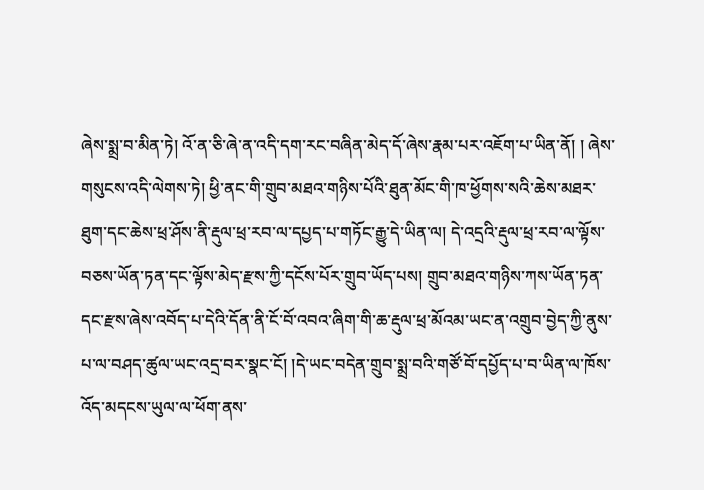ཞེས་སྨྲ་བ་མིན་ཏེ། འོ་ན་ཅི་ཞེ་ན་འདི་དག་རང་བཞིན་མེད་དོ་ཞེས་རྣམ་པར་འཇོག་པ་ཡིན་ནོ། ། ཞེས་གསུངས་འདི་ལེགས་ཏེ། ཕྱི་ནང་གི་གྲུབ་མཐའ་གཉིས་པོའི་ཐུན་མོང་གི་ཁ་ཕྱོགས་སའི་ཆེས་མཐར་ཐུག་དང་ཆེས་ཕྲ་ཤོས་ནི་རྡུལ་ཕྲ་རབ་ལ་དཔྱད་པ་གཏོང་རྒྱུ་དེ་ཡིན་ལ། དེ་འདྲའི་རྡུལ་ཕྲ་རབ་ལ་ལྟོས་བཅས་ཡོན་ཏན་དང་ལྟོས་མེད་རྫས་ཀྱི་དངོས་པོར་གྲུབ་ཡོད་པས། གྲུབ་མཐའ་གཉིས་ཀས་ཡོན་ཏན་དང་རྫས་ཞེས་འབོད་པ་དེའི་དོན་ནི་ངོ་བོ་འབའ་ཞིག་གི་ཆ་རྡུལ་ཕྲ་མོའམ་ཡང་ན་འགྲུབ་བྱེད་ཀྱི་ནུས་པ་ལ་བཤད་ཚུལ་ཡང་འདྲ་བར་སྣང་ངོ། །དེ་ཡང་བདེན་གྲུབ་སྨྲ་བའི་གཙོ་བོ་དཔྱོད་པ་བ་ཡིན་ལ་ཁོས་འོད་མདངས་ཡུལ་ལ་ཕོག་ནས་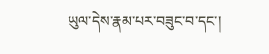ཡུལ་དེས་རྣམ་པར་བཟུང་བ་དང་།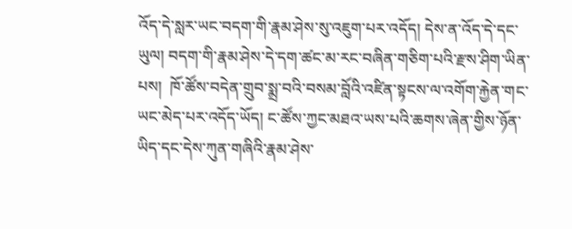འོད་དེ་སླར་ཡང་བདག་གི་རྣམ་ཤེས་སུ་འཇུག་པར་འདོད། དེས་ན་འོད་དེ་དང་ཡུལ། བདག་གི་རྣམ་ཤེས་དེ་དག་ཚང་མ་རང་བཞིན་གཅིག་པའི་རྫས་ཤིག་ཡིན་པས།  ཁོ་ཚོས་བདེན་གྲུབ་སྨྲ་བའི་བསམ་བློའི་འཛིན་སྟངས་ལ་འགོག་རྐྱེན་གང་ཡང་མེད་པར་འདོད་ཡོད། ང་ཚོས་ཀྱང་མཐའ་ཡས་པའི་ཆགས་ཞེན་གྱིས་ཉོན་ཡིད་དང་དེས་ཀུན་གཞིའི་རྣམ་ཤེས་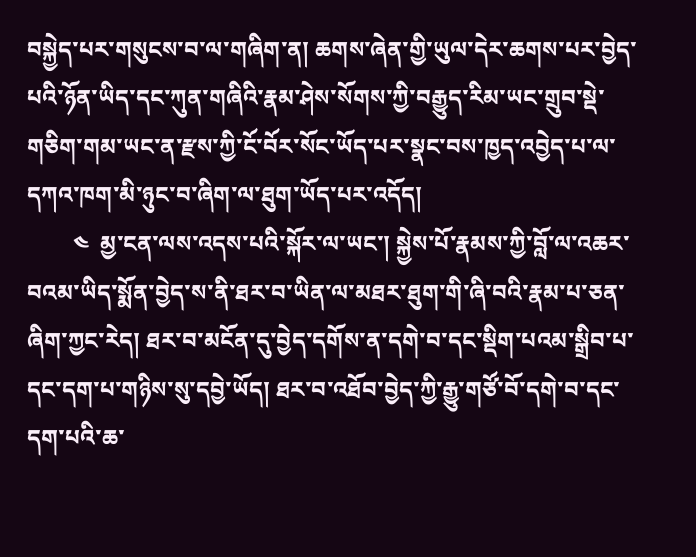བསྐྱེད་པར་གསུངས་བ་ལ་གཞིག་ན། ཆགས་ཞེན་གྱི་ཡུལ་དེར་ཆགས་པར་བྱེད་པའི་ཉོན་ཡིད་དང་ཀུན་གཞིའི་རྣམ་ཤེས་སོགས་ཀྱི་བརྒྱུད་རིམ་ཡང་གྲུབ་སྡེ་གཅིག་གམ་ཡང་ན་རྫས་ཀྱི་ངོ་བོར་སོང་ཡོད་པར་སྣང་བས་ཁྱད་འབྱེད་པ་ལ་དཀའ་ཁག་མི་ཉུང་བ་ཞིག་ལ་ཐུག་ཡོད་པར་འདོད།
        ༤  མྱ་ངན་ལས་འདས་པའི་སྐོར་ལ་ཡང་། སྐྱེས་པོ་རྣམས་ཀྱི་བློ་ལ་འཆར་བའམ་ཡིད་སྨོན་བྱེད་ས་ནི་ཐར་བ་ཡིན་ལ་མཐར་ཐུག་གི་ཞི་བའི་རྣམ་པ་ཅན་ཞིག་ཀྱང་རེད། ཐར་བ་མངོན་དུ་བྱེད་དགོས་ན་དགེ་བ་དང་སྡིག་པའམ་སྒྲིབ་པ་དང་དག་པ་གཉིས་སུ་དབྱེ་ཡོད། ཐར་བ་འཐོབ་བྱེད་ཀྱི་རྒྱུ་གཙོ་བོ་དགེ་བ་དང་དག་པའི་ཆ་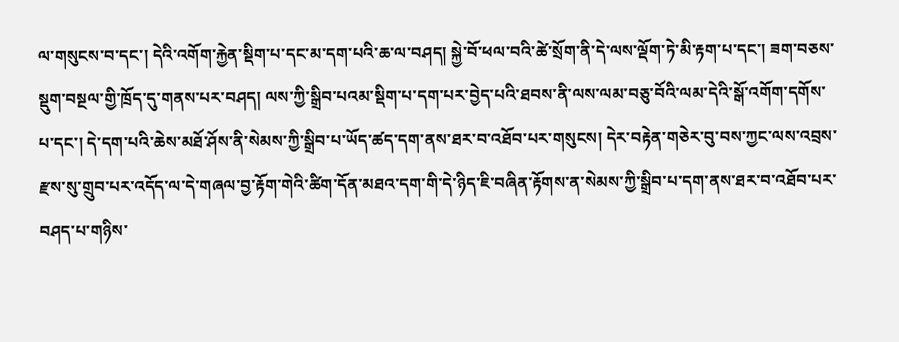ལ་གསུངས་བ་དང་། དེའི་འགོག་རྐྱེན་སྡིག་པ་དང་མ་དག་པའི་ཆ་ལ་བཤད། སྐྱེ་བོ་ཕལ་བའི་ཚེ་སྲོག་ནི་དེ་ལས་ལྡོག་ཏེ་མི་རྟག་པ་དང་། ཟག་བཅས་སྡུག་བསྔལ་གྱི་ཁྲོད་དུ་གནས་པར་བཤད། ལས་ཀྱི་སྒྲིབ་པའམ་སྡིག་པ་དག་པར་བྱེད་པའི་ཐབས་ནི་ལས་ལམ་བཅུ་བོའི་ལམ་དེའི་སྒོ་འགོག་དགོས་པ་དང་། དེ་དག་པའི་ཆེས་མཐོ་ཤོས་ནི་སེམས་ཀྱི་སྒྲིབ་པ་ཡོད་ཚད་དག་ནས་ཐར་བ་འཐོབ་པར་གསུངས། དེར་བརྟེན་གཅེར་བུ་བས་ཀྱང་ལས་འབྲས་རྫས་སུ་གྲུབ་པར་འདོད་ལ་དེ་གཞལ་བྱ་རྟོག་གེའི་ཚིག་དོན་མཐའ་དག་གི་དེ་ཉིད་ཇི་བཞིན་རྟོགས་ན་སེམས་ཀྱི་སྒྲིབ་པ་དག་ནས་ཐར་བ་འཐོབ་པར་བཤད་པ་གཉིས་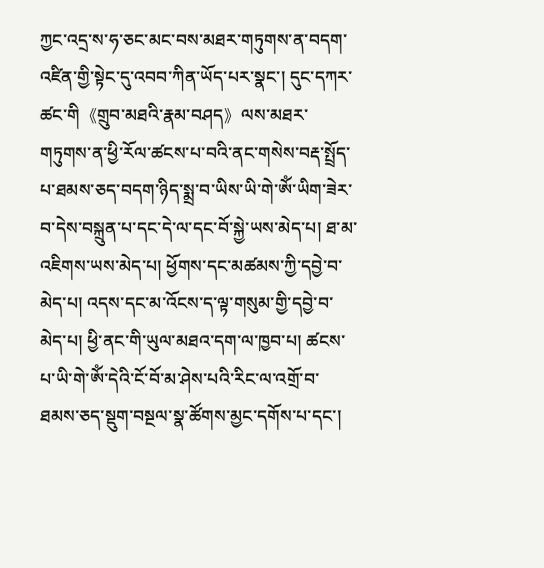ཀྱང་འདྲ་ས་ཧ་ཅང་མང་བས་མཐར་གཏུགས་ན་བདག་འཛིན་གྱི་སྟེང་དུ་འབབ་ཀིན་ཡོད་པར་སྣང་། དུང་དཀར་ཚང་གི《གྲུབ་མཐའི་རྣམ་བཤད》ལས་མཐར་གཏུགས་ན་ཕྱི་རོལ་ཚངས་པ་བའི་ནང་གསེས་བརྡ་སྤྲོད་པ་ཐམས་ཅད་བདག་ཉིད་སྨྲ་བ་ཡིས་ཡི་གེ་ཨོཾ་ཡིག་ཟེར་བ་དེས་བསྐྲུན་པ་དང་དེ་ལ་དང་བོ་སྐྱེ་ཡས་མེད་པ། ཐ་མ་འཇིགས་ཡས་མེད་པ། ཕྱོགས་དང་མཚམས་ཀྱི་དབྱེ་བ་མེད་པ། འདས་དང་མ་འོངས་ད་ལྟ་གསུམ་གྱི་དབྱེ་བ་མེད་པ། ཕྱི་ནང་གི་ཡུལ་མཐའ་དག་ལ་ཁྱབ་པ། ཚངས་པ་ཡི་གེ་ཨོཾ་དེའི་ངོ་བོ་མ་ཤེས་པའི་རིང་ལ་འགྲོ་བ་ཐམས་ཅད་སྡུག་བསྔལ་སྣ་ཚོགས་མྱང་དགོས་པ་དང་།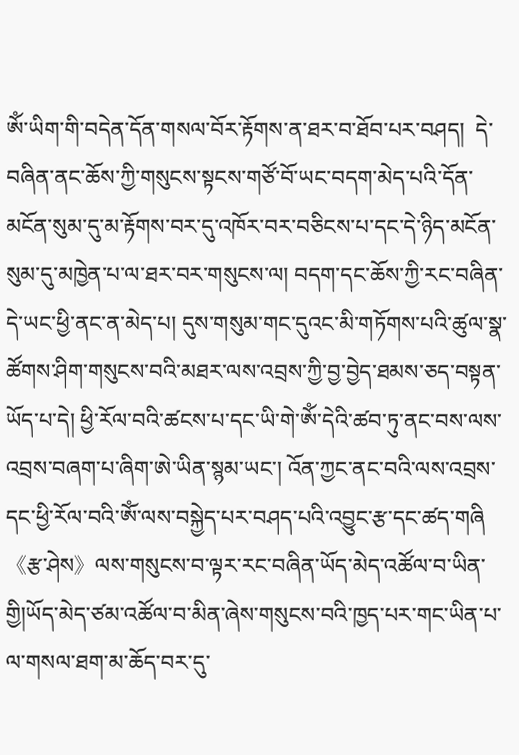ཨོཾ་ཡིག་གི་བདེན་དོན་གསལ་བོར་རྟོགས་ན་ཐར་བ་ཐོབ་པར་བཤད།  དེ་བཞིན་ནང་ཆོས་ཀྱི་གསུངས་སྟངས་གཙོ་བོ་ཡང་བདག་མེད་པའི་དོན་མངོན་སུམ་དུ་མ་རྟོགས་བར་དུ་འཁོར་བར་བཅིངས་པ་དང་དེ་ཉིད་མངོན་སུམ་དུ་མཁྱེན་པ་ལ་ཐར་བར་གསུངས་ལ། བདག་དང་ཆོས་ཀྱི་རང་བཞིན་དེ་ཡང་ཕྱི་ནང་ན་མེད་པ། དུས་གསུམ་གང་དུའང་མི་གཏོགས་པའི་ཚུལ་སྣ་ཚོགས་ཤིག་གསུངས་བའི་མཐར་ལས་འབྲས་ཀྱི་བྱ་བྱེད་ཐམས་ཅད་བསྟན་ཡོད་པ་དེ། ཕྱི་རོལ་བའི་ཚངས་པ་དང་ཡི་གེ་ཨོཾ་དེའི་ཚབ་ཏུ་ནང་བས་ལས་འབྲས་བཞག་པ་ཞིག་ཨེ་ཡིན་སྙམ་ཡང་། འོན་ཀྱང་ནང་བའི་ལས་འབྲས་དང་ཕྱི་རོལ་བའི་ཨོཾ་ལས་བསྐྱེད་པར་བཤད་པའི་འབྱུང་རྩ་དང་ཚད་གཞི《རྩ་ཤེས》ལས་གསུངས་བ་ལྟར་རང་བཞིན་ཡོད་མེད་འཚོལ་བ་ཡིན་གྱི།ཡོད་མེད་ཙམ་འཚོལ་བ་མིན་ཞེས་གསུངས་བའི་ཁྱད་པར་གང་ཡིན་པ་ལ་གསལ་ཐག་མ་ཆོད་བར་དུ་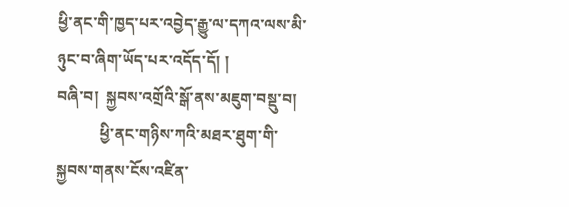ཕྱི་ནང་གི་ཁྱད་པར་འབྱེད་རྒྱུ་ལ་དཀའ་ལས་མི་ཉུང་བ་ཞིག་ཡོད་པར་འདོད་དོ། །
བཞི་བ།  སྐྱབས་འགྲོའི་སྒོ་ནས་མཇུག་བསྡུ་བ།
           ཕྱི་ནང་གཉིས་ཀའི་མཐར་ཐུག་གི་སྐྱབས་གནས་ངོས་འཛིན་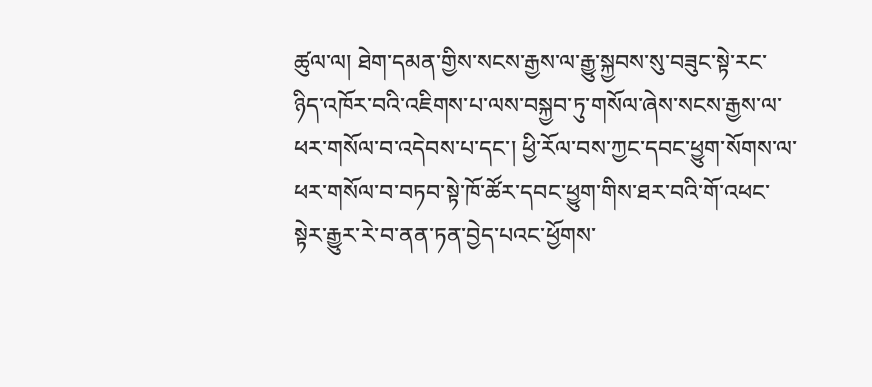ཚུལ་ལ། ཐེག་དམན་གྱིས་སངས་རྒྱས་ལ་རྒྱུ་སྐྱབས་སུ་བཟུང་སྟེ་རང་ཉིད་འཁོར་བའི་འཇིགས་པ་ལས་བསྐྱབ་ཏུ་གསོལ་ཞེས་སངས་རྒྱས་ལ་ཕར་གསོལ་བ་འདེབས་པ་དང་། ཕྱི་རོལ་བས་ཀྱང་དབང་ཕྱུག་སོགས་ལ་ཕར་གསོལ་བ་བཏབ་སྟེ་ཁོ་ཚོར་དབང་ཕྱུག་གིས་ཐར་བའི་གོ་འཕང་སྟེར་རྒྱུར་རེ་བ་ནན་ཏན་བྱེད་པའང་ཕྱོགས་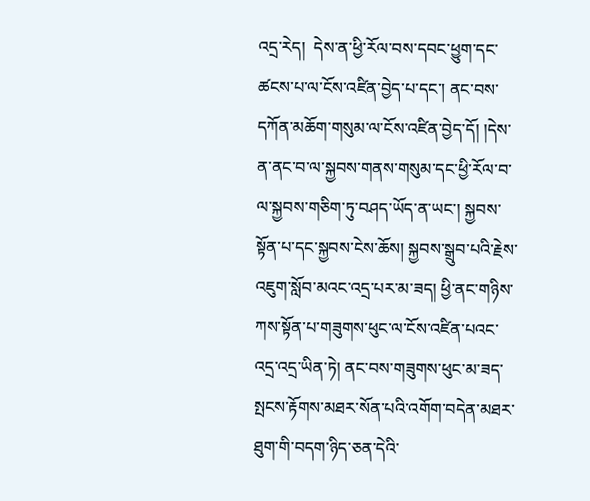འདྲ་རེད།  དེས་ན་ཕྱི་རོལ་བས་དབང་ཕྱུག་དང་ཚངས་པ་ལ་ངོས་འཛིན་བྱེད་པ་དང་། ནང་བས་དཀོན་མཆོག་གསུམ་ལ་ངོས་འཛིན་བྱེད་དོ། །དེས་ན་ནང་བ་ལ་སྐྱབས་གནས་གསུམ་དང་ཕྱི་རོལ་བ་ལ་སྐྱབས་གཅིག་ཏུ་བཤད་ཡོད་ན་ཡང་། སྐྱབས་སྟོན་པ་དང་སྐྱབས་ངེས་ཆོས། སྐྱབས་སྒྲུབ་པའི་རྗེས་འཇུག་སློབ་མའང་འདྲ་པར་མ་ཟད། ཕྱི་ནང་གཉིས་ཀས་སྟོན་པ་གཟུགས་ཕུང་ལ་ངོས་འཛིན་པའང་འདྲ་འདྲ་ཡིན་ཏེ། ནང་བས་གཟུགས་ཕུང་མ་ཟད་སྤངས་རྟོགས་མཐར་སོན་པའི་འགོག་བདེན་མཐར་ཐུག་གི་བདག་ཉིད་ཅན་དེའི་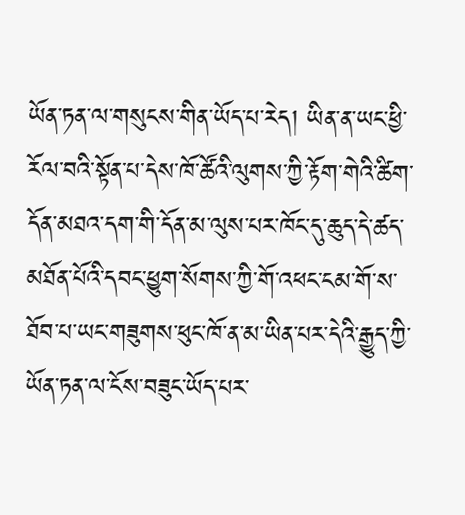ཡོན་ཏན་ལ་གསུངས་གིན་ཡོད་པ་རེད། ཡིན་ན་ཡང་ཕྱི་རོལ་བའི་སྟོན་པ་དེས་ཁོ་ཚོའི་ལུགས་ཀྱི་རྟོག་གེའི་ཚིག་དོན་མཐའ་དག་གི་དོན་མ་ལུས་པར་ཁོང་དུ་ཆུད་དེ་ཚད་མཐོན་པོའི་དབང་ཕྱུག་སོགས་ཀྱི་གོ་འཕང་ངམ་གོ་ས་ཐོབ་པ་ཡང་གཟུགས་ཕུང་ཁོ་ན་མ་ཡིན་པར་དེའི་རྒྱུད་ཀྱི་ཡོན་ཏན་ལ་ངོས་བཟུང་ཡོད་པར་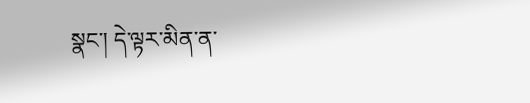སྣང་། དེ་ལྟར་མིན་ན་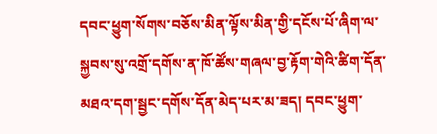དབང་ཕྱུག་སོགས་བཅོས་མིན་ལྟོས་མིན་གྱི་དངོས་པོ་ཞིག་ལ་སྐྱབས་སུ་འགྲོ་དགོས་ན་ཁོ་ཚོས་གཞལ་བྱ་རྟོག་གེའི་ཚིག་དོན་མཐའ་དག་སྦྱང་དགོས་དོན་མེད་པར་མ་ཟད། དབང་ཕྱུག་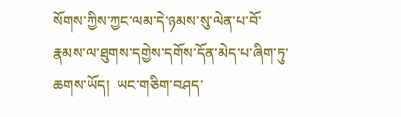སོགས་ཀྱིས་ཀྱང་ལམ་དེ་ཉམས་སུ་ལེན་པ་བོ་རྣམས་ལ་ཐུགས་དགྱེས་དགོས་དོན་མེད་པ་ཞིག་ཏུ་ཆགས་ཡོད།  ཡང་གཅིག་བཤད་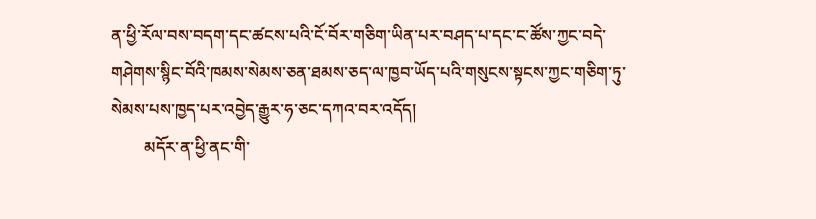ན་ཕྱི་རོལ་བས་བདག་དང་ཚངས་པའི་ངོ་བོར་གཅིག་ཡིན་པར་བཤད་པ་དང་ང་ཚོས་ཀྱང་བདེ་གཤེགས་སྙིང་བོའི་ཁམས་སེམས་ཅན་ཐམས་ཅད་ལ་ཁྱབ་ཡོད་པའི་གསུངས་སྟངས་ཀྱང་གཅིག་ཏུ་སེམས་པས་ཁྱད་པར་འབྱེད་རྒྱུར་ཧ་ཅང་དཀའ་བར་འདོད།
        མདོར་ན་ཕྱི་ནང་གི་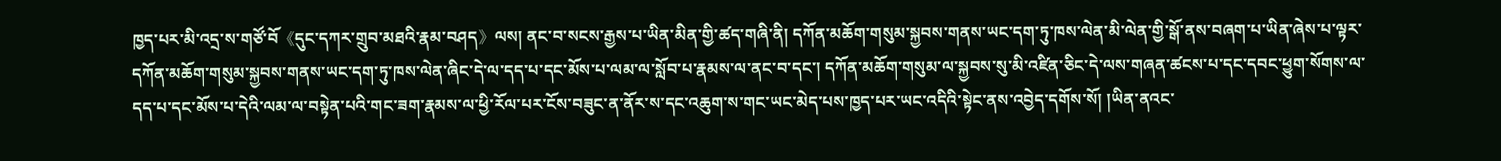ཁྱད་པར་མི་འདྲ་ས་གཙོ་བོ《དུང་དཀར་གྲུབ་མཐའི་རྣམ་བཤད》ལས། ནང་བ་སངས་རྒྱས་པ་ཡིན་མིན་གྱི་ཚད་གཞི་ནི། དཀོན་མཆོག་གསུམ་སྐྱབས་གནས་ཡང་དག་ཏུ་ཁས་ལེན་མི་ལེན་གྱི་སྒོ་ནས་བཞག་པ་ཡིན་ཞེས་པ་ལྟར་དཀོན་མཆོག་གསུམ་སྐྱབས་གནས་ཡང་དག་ཏུ་ཁས་ལེན་ཞིང་དེ་ལ་དད་པ་དང་མོས་པ་ལམ་ལ་སློབ་པ་རྣམས་ལ་ནང་བ་དང་། དཀོན་མཆོག་གསུམ་ལ་སྐྱབས་སུ་མི་འཛིན་ཅིང་དེ་ལས་གཞན་ཚངས་པ་དང་དབང་ཕྱུག་སོགས་ལ་དད་པ་དང་མོས་པ་དེའི་ལམ་ལ་བསྟེན་པའི་གང་ཟག་རྣམས་ལ་ཕྱི་རོལ་པར་ངོས་བཟུང་ན་ནོར་ས་དང་འཆུག་ས་གང་ཡང་མེད་པས་ཁྱད་པར་ཡང་འདིའི་སྟེང་ནས་འབྱེད་དགོས་སོ། །ཡིན་ནའང་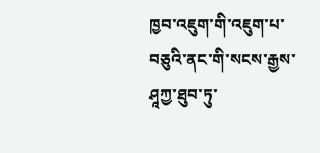ཁྱབ་འཇུག་གི་འཇུག་པ་བཅུའི་ནང་གི་སངས་རྒྱས་ཤཱཀྱ་ཐུབ་ཏུ་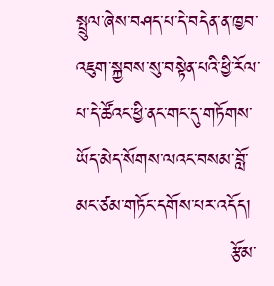སྤྲུལ་ཞེས་བཤད་པ་དེ་བདེན་ན་ཁྱབ་འཇུག་སྐྱབས་སུ་བསྟེན་པའི་ཕྱི་རོལ་པ་དེ་ཚོའང་ཕྱི་ནང་གང་དུ་གཏོགས་ཡོད་མེད་སོགས་ལའང་བསམ་བློ་མང་ཙམ་གཏོང་དགོས་པར་འདོད།
                        རྩོམ་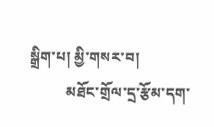སྒྲིག་པ། མྱི་གསར་བ།
          མཐོང་གྲོལ་དྲ་རྩོམ་དག་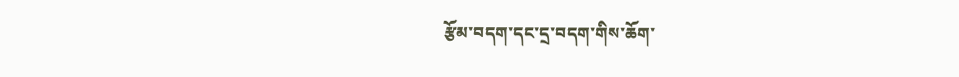རྩོམ་བདག་དང་དྲ་བདག་གིས་ཆོག་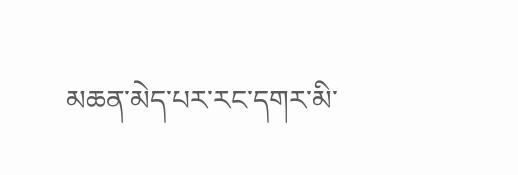མཆན་མེད་པར་རང་དགར་མི་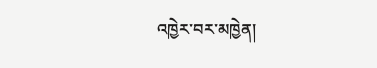འཁྱེར་བར་མཁྱེན།